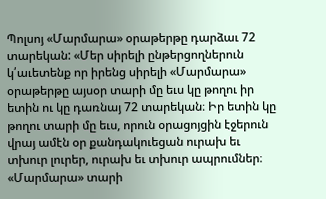Պոլսոյ «Մարմարա» օրաթերթը դարձաւ 72 տարեկան: «Մեր սիրելի ընթերցողներուն կ՛աւետենք որ իրենց սիրելի «Մարմարա» օրաթերթը այսօր տարի մը եւս կը թողու իր ետին ու կը դառնայ 72 տարեկան։ Իր ետին կը թողու տարի մը եւս, որուն օրացոյցին էջերուն վրայ ամէն օր քանդակուեցան ուրախ եւ տխուր լուրեր, ուրախ եւ տխուր ապրումներ։ «Մարմարա» տարի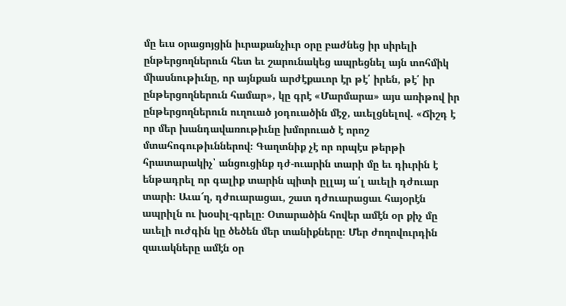մը եւս օրացոյցին իւրաքանչիւր օրը բաժնեց իր սիրելի ընթերցողներուն հետ եւ շարունակեց ապրեցնել այն տոհմիկ միասնութիւնը, որ այնքան արժէքաւոր էր թէ՛ իրեն, թէ՛ իր ընթերցողներուն համար», կը գրէ «Մարմարա» այս առիթով իր ընթերցողներուն ուղուած յօդուածին մէջ, աւելցնելով. «Ճիշդ է որ մեր խանդավառութիւնը խմորուած է որոշ մտահոգութիւններով։ Գաղտնիք չէ որ որպէս թերթի հրատարակիչ՝ անցուցինք դժ-ուարին տարի մը եւ դիւրին է ենթադրել որ գալիք տարին պիտի ըլլայ ա՛լ աւելի դժուար տարի։ Աւա՜ղ, դժուարացաւ, շատ դժուարացաւ հայօրէն ապրիլն ու խօսիլ-գրելը։ Օտարածին հովեր ամէն օր քիչ մը աւելի ուժգին կը ծեծեն մեր տանիքները։ Մեր ժողովուրդին զաւակները ամէն օր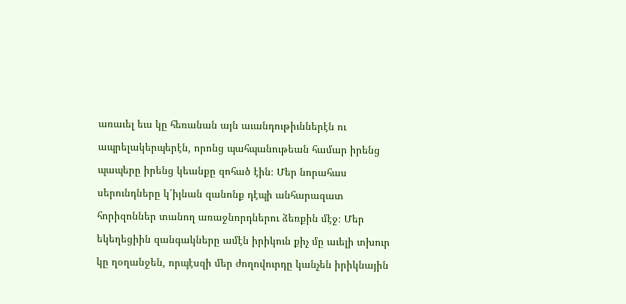առաւել եւս կը հեռանան այն աւանդութիւններէն ու ապրելակերպերէն, որոնց պահպանութեան համար իրենց պապերը իրենց կեանքը զոհած էին։ Մեր նորահաս սերունդները կ՛իյնան զանոնք դէպի անհարազատ հորիզոններ տանող առաջնորդներու ձեռքին մէջ։ Մեր եկեղեցիին զանգակները ամէն իրիկուն քիչ մը աւելի տխուր կը ղօղանջեն, որպէսզի մեր ժողովուրդը կանչեն իրիկնային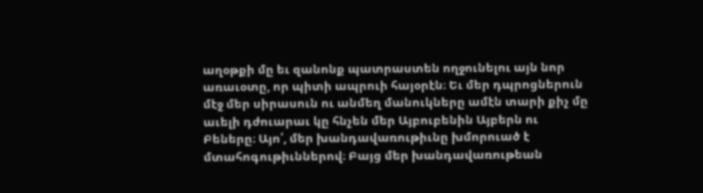աղօթքի մը եւ զանոնք պատրաստեն ողջունելու այն նոր առաւօտը, որ պիտի ապրուի հայօրէն։ Եւ մեր դպրոցներուն մէջ մեր սիրասուն ու անմեղ մանուկները ամէն տարի քիչ մը աւելի դժուարաւ կը հնչեն մեր Այբուբենին Այբերն ու Բեները։ Այո՛, մեր խանդավառութիւնը խմորուած է մտահոգութիւններով։ Բայց մեր խանդավառութեան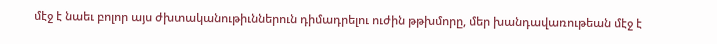մէջ է նաեւ բոլոր այս ժխտականութիւններուն դիմադրելու ուժին թթխմորը, մեր խանդավառութեան մէջ է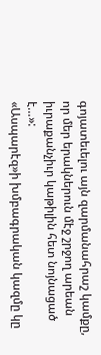գոյատեւելու այն զարմանահրաշ կամքը, որ մեր երակներուն մէջ շրջող արեան իւրաքանչիւր կաթիլին հետ նոյնացած է…»:
«Ասպարէզ»ի խմբագրական կազմը կը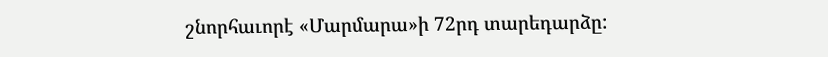շնորհաւորէ «Մարմարա»ի 72րդ տարեդարձը: